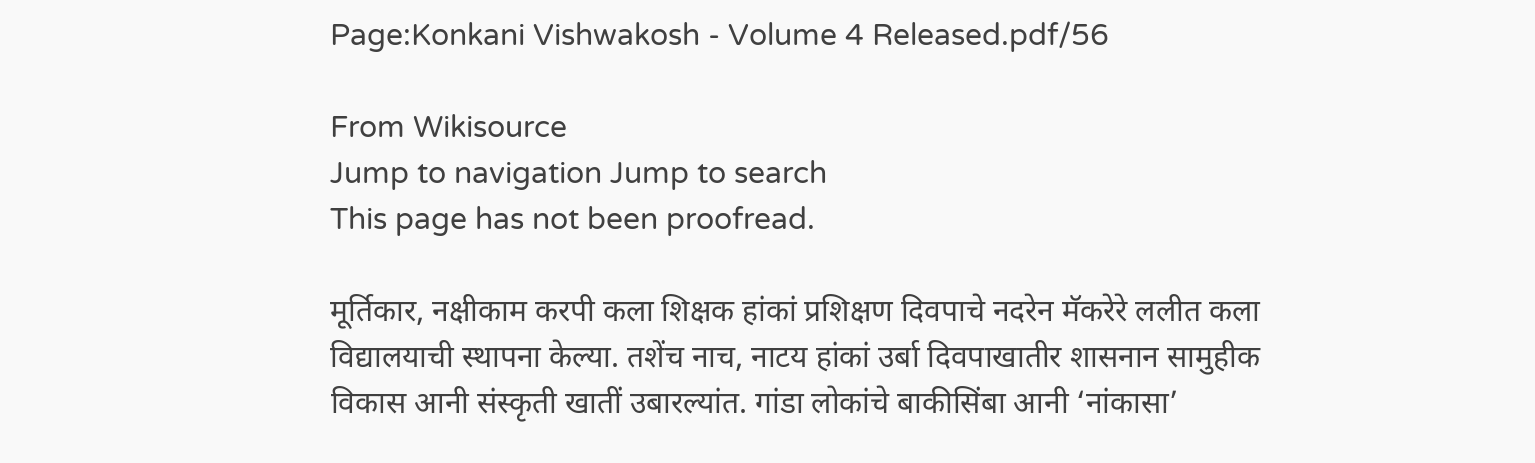Page:Konkani Vishwakosh - Volume 4 Released.pdf/56

From Wikisource
Jump to navigation Jump to search
This page has not been proofread.

मूर्तिकार, नक्षीकाम करपी कला शिक्षक हांकां प्रशिक्षण दिवपाचे नदरेन मॅकरेरे ललीत कला विद्यालयाची स्थापना केल्या. तशेंच नाच, नाटय हांकां उर्बा दिवपाखातीर शासनान सामुहीक विकास आनी संस्कृती खातीं उबारल्यांत. गांडा लोकांचे बाकीसिंबा आनी ‘नांकासा’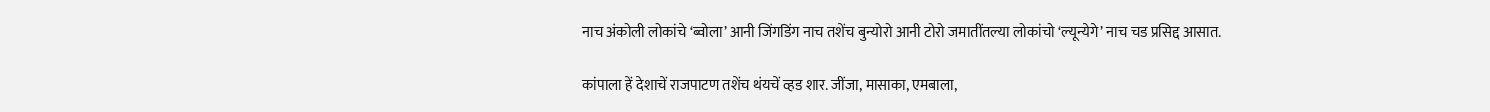नाच अंकोली लोकांचे ‘ब्वोला’ आनी जिंगडिंग नाच तशेंच बुन्योरो आनी टोरो जमातींतल्या लोकांचो ‘ल्यून्येगे’ नाच चड प्रसिद्द आसात.

कांपाला हें देशाचें राजपाटण तशेंच थंयचें व्हड शार. जींजा, मासाका, एमबाला,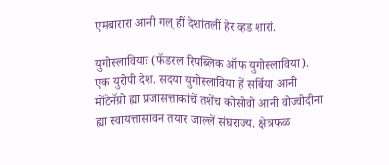एमबारारा आनी गल् हीं देशांतलीं हेर व्हड शारां.

युगोस्लावियाः (फॅडरल रिपब्लिक ऑफ युगोस्लाविया). एक युरोपी देश. सदया युगोस्लाविया हें सर्बिया आनी मोंटेनॅग्रो ह्या प्रजासत्ताकांचें तशेंच कोसोवो आनी वोज्वोदीना ह्या स्वायत्तासावन तयार जाल्लें संघराज्य. क्षेत्रफळ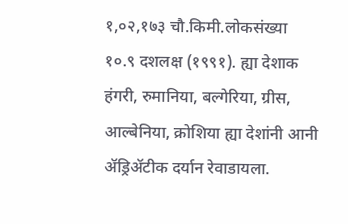१,०२,१७३ चौ.किमी.लोकसंख्या १०.९ दशलक्ष (१९९१). ह्या देशाक हंगरी, रुमानिया, बल्गेरिया, ग्रीस, आल्बेनिया, क्रोशिया ह्या देशांनी आनी ॲड्रिॲटीक दर्यान रेवाडायला.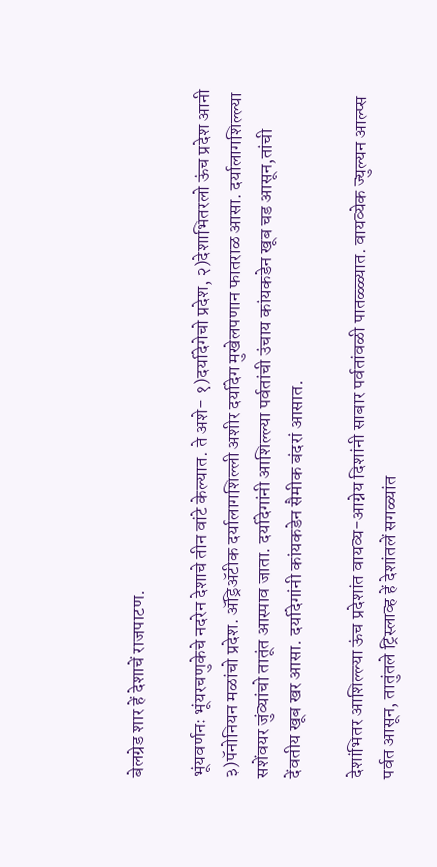बेलग्रेड शार हें देशाचें राजपाटण.

भूंयवर्णनः भूंयरचणुकेचे नदरेन देशाचे तीन वांटे केल्यात. ते अशे- १)दर्यादेगेचो प्रदेश, २)देशाभितरलो ऊंच प्रदेश आनी ३)पॅनोनियन मळांचो प्रदेश. ॲड्रिॲटीक दर्यालागशिल्ली अशीर दर्यादेग मुखेलपणान फातराळ आसा. दर्यालागशिल्ल्या सशेंवयर जुंव्यांचो तातूंत आस्पाव जाता. दर्यादेगांनी आशिल्ल्या पर्वतांची उंचाय कांयकडेन खूब चड आसून,तांची देंवतीय खूब खर आसा. दर्यादेगांनी कांयकडेन सैमीक बंदरां आसात.

देशांभितर आशिल्ल्या ऊंच प्रदेशांत वायव्य-आग्नेय दिशांनी साबार पर्वतांवळी पातळ्ळ्यात. वायव्येक ज्युल्यन आल्प्स पर्वत आसून, तातुंतले ट्रिस्लाव्ह हें देशांतलें सगळ्यांत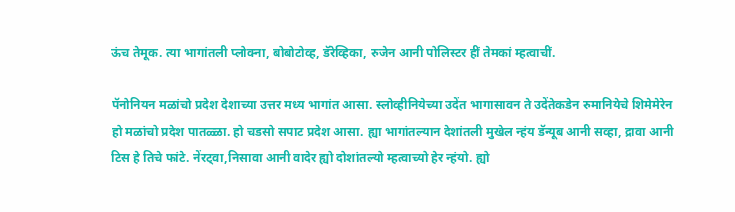ऊंच तेमूक. त्या भागांतली प्लोक्ना, बोबोटोव्ह, डॅरेव्हिका, रुजेन आनी पोलिस्टर हीं तेमकां म्हत्वाचीं.

पॅनोनियन मळांचो प्रदेश देशाच्या उत्तर मध्य भागांत आसा. स्लोव्हीनियेच्या उदेंत भागासावन ते उदेंतेकडेन रुमानियेचे शिमेमेरेन हो मळांचो प्रदेश पातळ्ळा. हो चडसो सपाट प्रदेश आसा. ह्या भागांतल्यान देशांतली मुखेल न्हंय डॅन्यूब आनी सव्हा, द्रावा आनी टिस हे तिचे फांटे. नेंरट्वा,निसावा आनी वादेर ह्यो दोशांतल्यो म्हत्वाच्यो हेर न्हंयो. ह्यो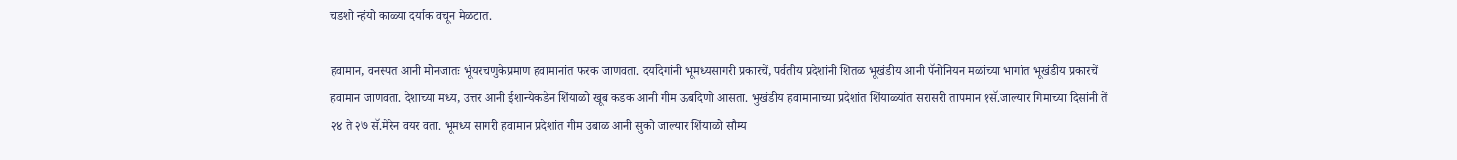चडशो न्हंयो काळ्या दर्याक वचून मेळटात.

हवामान, वनस्पत आनी मोनजातः भूंयरचणुकेप्रमाण हवामानांत फरक जाणवता. दर्यादेगांनी भूमध्यसागरी प्रकारचें, पर्वतीय प्रदेशांनी शितळ भूखंडीय आनी पॅनोनियन मळांच्या भागांत भूखंडीय प्रकारचें हवामान जाणवता. देशाच्या मध्य, उत्तर आनी ईशान्येकडेन शिंयाळो खूब कडक आनी गीम ऊबदिणो आसता. भुखंडीय हवामानाच्या प्रदेशांत शिंयाळ्यांत सरासरी तापमान १सॅ.जाल्यार गिमाच्या दिसांनी तें २४ ते २७ सॅ.मेरेन वयर वता. भूमध्य सागरी हवामान प्रदेशांत गीम उबाळ आनी सुको जाल्यार शिंयाळो सौम्य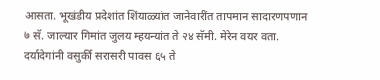आसता. भूखंडीय प्रदेशांत शिंयाळ्यांत जानेवारींत तापमान सादारणपणान ७ सॅ. जाल्यार गिमांत जुलय म्हयन्यांत ते २४ सॅमी. मेरेन वयर वता. दर्यादेगांनी वसुर्की सरासरी पावस ६५ ते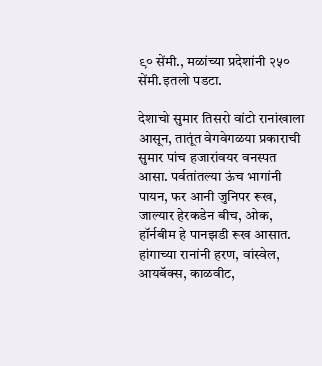९० सेंमी., मळांच्या प्रदेशांनी २५० सेंमी.इतलो पडटा.

देशाचो सुमार तिसरो वांटो रानांखाला आसून, तातूंत वेगवेगळया प्रकाराची सुमार पांच हजारांवयर वनस्पत आसा. पर्वतांतल्या ऊंच भागांनी पायन, फर आनी जुनिपर रूख, जाल्यार हेरकडेन बीच, ओक, हॉर्नबीम हे पानझडी रूख आसात. हांगाच्या रानांनी हरण, वांस्वेल, आयबॅक्स, काळवीट,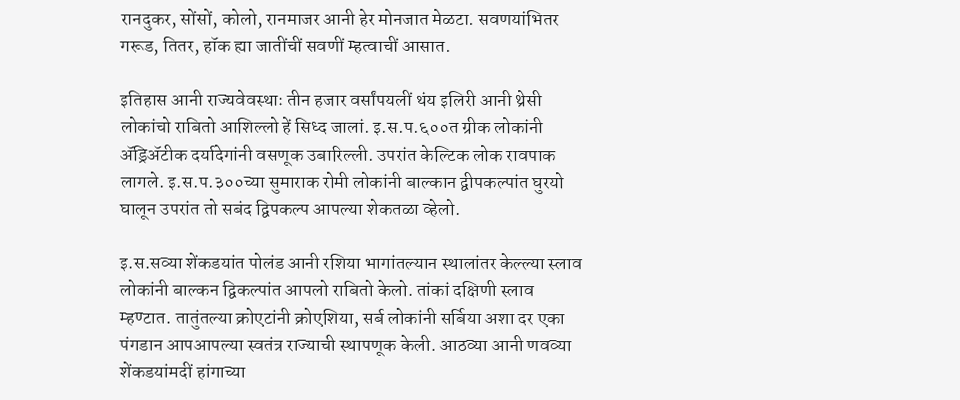रानदुकर, सोंसों, कोलो, रानमाजर आनी हेर मोनजात मेळटा. सवणयांभितर गरूड, तितर, हॉक ह्या जातींचीं सवणीं म्हत्वाचीं आसात.

इतिहास आनी राज्यवेवस्थाः तीन हजार वर्सांपयलीं थंय इलिरी आनी थ्रेसी लोकांचो राबितो आशिल्लो हें सिध्द जालां. इ.स.प.६००त ग्रीक लोकांनी ॲड्रिॲटीक दर्यादेगांनी वसणूक उबारिल्ली. उपरांत केल्टिक लोक रावपाक लागले. इ.स.प.३००च्या सुमाराक रोमी लोकांनी बाल्कान द्वीपकल्पांत घुरयो घालून उपरांत तो सबंद द्विपकल्प आपल्या शेकतळा व्हेलो.

इ.स.सव्या शेंकडयांत पोलंड आनी रशिया भागांतल्यान स्थालांतर केल्ल्या स्लाव लोकांनी बाल्कन द्विकल्पांत आपलो राबितो केलो. तांकां दक्षिणी स्लाव म्हण्टात. तातुंतल्या क्रोएटांनी क्रोएशिया, सर्ब लोकांनी सर्बिया अशा दर एका पंगडान आपआपल्या स्वतंत्र राज्याची स्थापणूक केली. आठव्या आनी णवव्या शेंकडयांमदीं हांगाच्या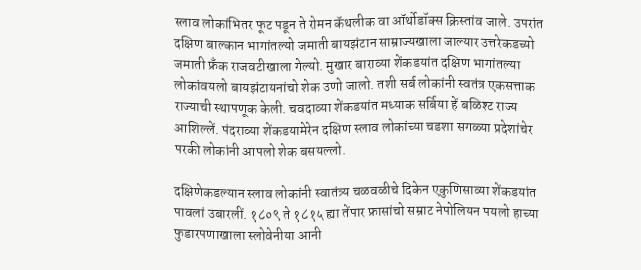स्लाव लोकांभितर फूट पडून ते रोमन कॅथलीक वा ऑर्थोडॉक्स क्रिस्तांव जाले. उपरांत दक्षिण बाल्कान भागांतल्यो जमाती बायझंटान साम्राज्यखाला जाल्यार उत्तरेकडच्यो जमाती फ्रँक राजवटीखाला गेल्यो. मुखार बाराव्या शेंकडयांत दक्षिण भागांतल्या लोकांवयलो बायझंटायनांचो शेक उणो जालो. तशी सर्ब लोकांनी स्वतंत्र एकसत्ताक राज्याची स्थापणूक केली. चवदाव्या शेंकडयांत मध्याक सर्बिया हें बळिश्ट राज्य आशिल्लें. पंदराव्या शेंकडयामेरेन दक्षिण स्लाव लोकांच्या चडशा सगळ्या प्रदेशांचेर परकी लोकांनी आपलो शेक बसयल्लो.

दक्षिणेकडल्यान स्लाव लोकांनी स्वातंत्र्य चळवळीचे दिकेन एकुणिसाव्या शेंकडयांत पावलां उबारलीं. १८०९ ते १८१५ ह्या तेंपार फ्रासांचो सम्राट नेपोलियन पयलो हाच्या फुडारपणाखाला स्लोवेनीया आनी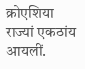क्रोएशिया राज्यां एकठांय आयलीं.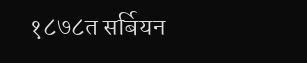१८७८त सर्बियन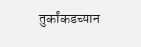तुर्कांकडच्यान